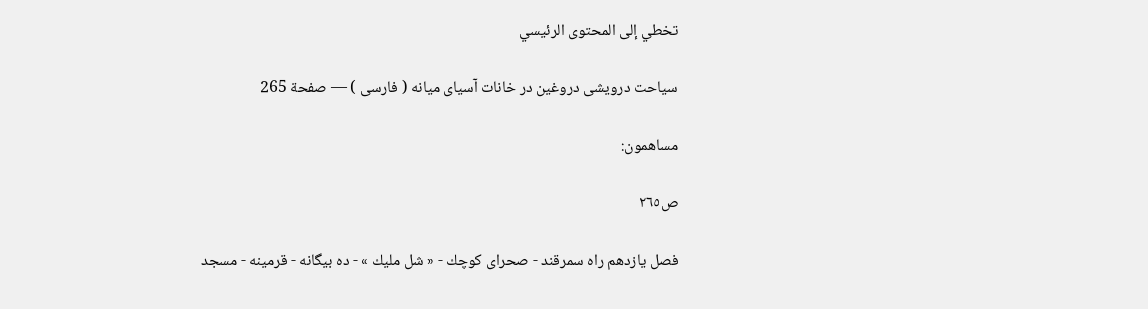تخطي إلى المحتوى الرئيسي

سياحت درويشى دروغين در خانات آسياى ميانه ( فارسى ) — صفحة 265

مساهمون:

ص٢٦٥

فصل يازدهم راه سمرقند - صحراى كوچك - « شل مليك » - ده بيگانه - قرمينه - مسجد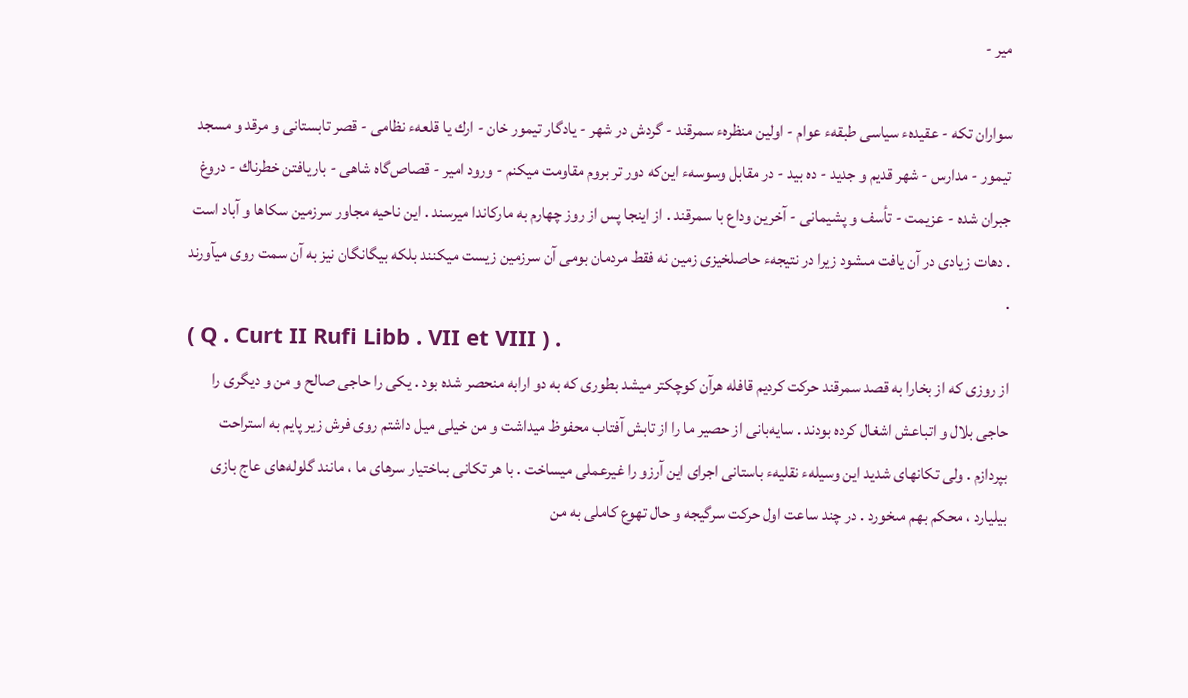مير -

سواران تكه - عقيدهء سياسى طبقهء عوام - اولين منظرهء سمرقند - گردش در شهر - يادگار تيمور خان - ارك يا قلعهء نظامى - قصر تابستانى و مرقد و مسجد تيمور - مدارس - شهر قديم و جديد - ده بيد - در مقابل وسوسهء اين‌كه دور تر بروم مقاومت ميكنم - ورود امير - قصاص‌گاه شاهى - باريافتن خطرناك - دروغ جبران شده - عزيمت - تأسف و پشيمانى - آخرين وداع با سمرقند . از اينجا پس از روز چهارم به ماركاندا ميرسند . اين ناحيه مجاور سرزمين سكاها و آباد است . دهات زيادى در آن يافت مىشود زيرا در نتيجهء حاصلخيزى زمين نه فقط مردمان بومى آن سرزمين زيست ميكنند بلكه بيگانگان نيز به آن سمت روى ميآورند .
( Q . Curt II Rufi Libb . VII et VIII ) .
از روزى كه از بخارا به قصد سمرقند حركت كرديم قافله هرآن كوچكتر ميشد بطورى كه به دو ارابه منحصر شده بود . يكى را حاجى صالح و من و ديگرى را حاجى بلال و اتباعش اشغال كرده بودند . سايه‌بانى از حصير ما را از تابش آفتاب محفوظ ميداشت و من خيلى ميل داشتم روى فرش زير پايم به استراحت بپردازم . ولى تكانهاى شديد اين وسيلهء نقليهء باستانى اجراى اين آرزو را غيرعملى ميساخت . با هر تكانى بىاختيار سرهاى ما ، مانند گلوله‌هاى عاج بازى بيليارد ، محكم بهم مىخورد . در چند ساعت اول حركت سرگيجه و حال تهوع كاملى به من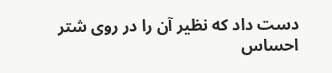دست داد كه نظير آن را در روى شتر احساس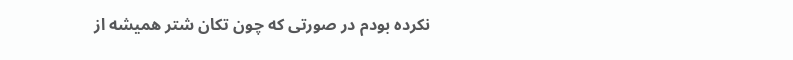نكرده بودم در صورتى كه چون تكان شتر هميشه از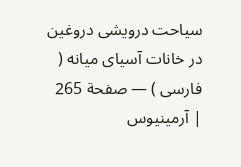سياحت درويشى دروغين در خانات آسياى ميانه ( فارسى ) — صفحة 265 | آرمينيوس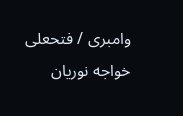وامبرى / فتحعلى خواجه نوريان